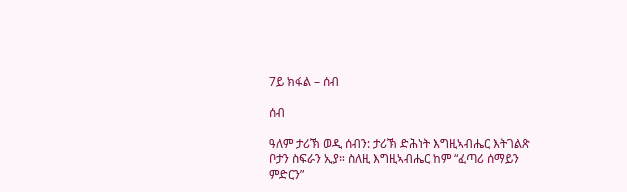7ይ ክፋል – ሰብ

ሰብ

ዓለም ታሪኽ ወዲ ሰብን: ታሪኽ ድሕነት እግዚኣብሔር እትገልጽ ቦታን ስፍራን ኢያ። ስለዚ እግዚኣብሔር ከም “ፈጣሪ ሰማይን ምድርን”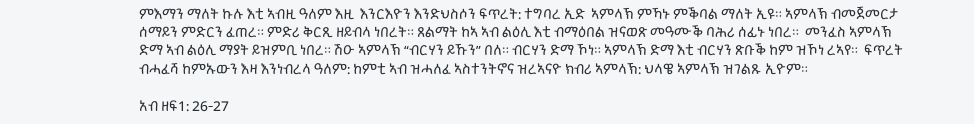ምእማን ማለት ኩሉ እቲ ኣብዚ ዓለም እዚ  እንርእዮን እንድህስሶን ፍጥረት: ተግባረ ኢድ  ኣምላኽ ምኻኑ ምቕባል ማለት ኢዩ። ኣምላኽ ብመጀመርታ ሰማይን ምድርን ፈጠረ። ምድሪ ቅርጺ ዘይብላ ነበረት። ጸልማት ከኣ ኣብ ልዕሊ እቲ ብማዕበል ዝናወጽ መዓሙቕ ባሕሪ ሰፊኑ ነበረ።  መንፈስ ኣምላኽ ድማ ኣብ ልዕሊ ማያት ይዝምቢ ነበረ። ሽዑ ኣምላኽ “ብርሃን ይኹን” በለ። ብርሃን ድማ ኾነ። ኣምላኽ ድማ እቲ ብርሃን ጽቡቕ ከም ዝኾነ ረኣየ።  ፍጥረት ብሓፈሻ ከምኡውን እዛ እንነብረላ ዓለም: ከምቲ ኣብ ዝሓለፈ ኣስተንትኖና ዝረኣናዮ ክብሪ ኣምላኽ: ህላዌ ኣምላኽ ዝገልጹ ኢዮም።

አብ ዘፍ1: 26-27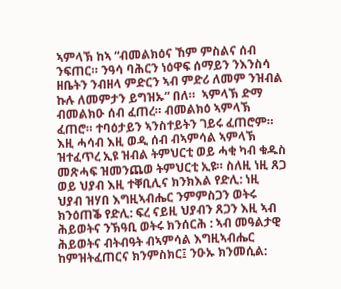ኣምላኽ ከኣ “ብመልክዕና ኸም ምስልና ሰብ ንፍጠር። ንዓሳ ባሕርን ነዕዋፍ ሰማይን ንእንስሳ ዘቤትን ንብዘላ ምድርን ኣብ ምድሪ ለመም ንዝብል ኩሉ ለመምታን ይግዝኡ” በለ።  ኣምላኽ ድማ ብመልክዑ ሰብ ፈጠረ። ብመልክዕ ኣምላኽ ፈጠሮ። ተባዕታይን ኣንስተይትን ገይሩ ፈጠሮም። እዚ ሓሳብ እዚ ወዲ ሰብ ብኣምሳል ኣምላኽ ዝተፈጥረ ኢዩ ዝብል ትምህርቲ ወይ ሓቂ ካብ ቁዱስ መጽሓፍ ዝመንጨወ ትምህርቲ ኢዩ። ስለዚ ነዚ ጸጋ ወይ ህያብ እዚ ተቐቢሊና ክንክእል የድሊ: ነዚ ህያብ ዝሃበ እግዚኣብሔር ንምምስጋን ወትሩ ክንዕጠቕ የድሊ: ፍረ ናይዚ ህያብን ጸጋን እዚ ኣብ ሕይወትና ንኽዓቢ ወትሩ ክንሰርሕ : ኣብ መዓልታዊ ሕይወትና ብትብዓት ብኣምሳል እግዚኣብሔር ከምዝትፈጠርና ክንምስክር፤ ንዑኡ ክንመሲል: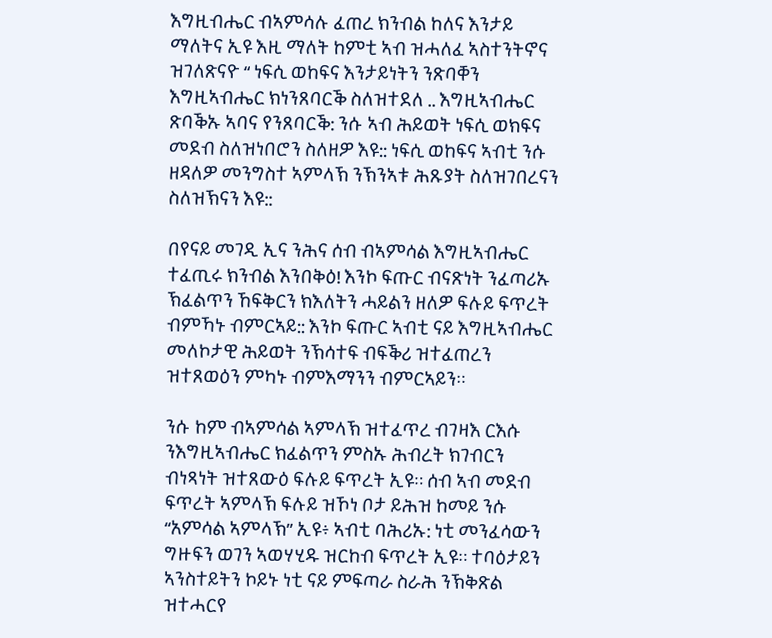እግዚብሔር ብኣምሳሉ ፈጠረ ክንብል ከለና እንታይ ማለትና ኢዩ እዚ ማለት ከምቲ ኣብ ዝሓለፈ ኣስተንትኖና ዝገለጽናዮ “ ነፍሲ ወከፍና እንታይነትን ንጽባቐን እግዚኣብሔር ክነንጸባርቕ ስለዝተደለ .. እግዚኣብሔር ጽባቕኡ ኣባና የንጸባርቕ: ንሱ ኣብ ሕይወት ነፍሲ ወክፍና መደብ ስለዝነበሮን ስለዘዎ እዩ:: ነፍሲ ወከፍና ኣብቲ ንሱ ዘዳለዎ መንግስተ ኣምላኽ ንኽንኣቱ ሕጹያት ስለዝገበረናን ስለዝኽናን እዩ::

በየናይ መገዲ ኢና ንሕና ሰብ ብኣምሳል እግዚኣብሔር ተፈጢሩ ክንብል እንበቅዕ! እንኮ ፍጡር ብናጽነት ንፈጣሪኡ ኽፈልጥን ኸፍቅርን ክእለትን ሓይልን ዘለዎ ፍሉይ ፍጥረት ብምኻኑ ብምርኣይ:: እንኮ ፍጡር ኣብቲ ናይ እግዚኣብሔር መለኮታዊ ሕይወት ንኽሳተፍ ብፍቕሪ ዝተፈጠረን ዝተጸወዕን ምካኑ ብምእማንን ብምርኣይን።

ንሱ ከም ብኣምሳል ኣምላኽ ዝተፈጥረ ብገዛእ ርእሱ ንእግዚኣብሔር ክፈልጥን ምስኡ ሕብረት ክገብርን ብነጻነት ዝተጸውዕ ፍሉይ ፍጥረት ኢዩ። ሰብ ኣብ መደብ ፍጥረት ኣምላኽ ፍሉይ ዝኾነ ቦታ ይሕዝ ከመይ ንሱ “አምሳል ኣምላኽ” ኢዩ፥ ኣብቲ ባሕሪኡ: ነቲ መንፈሳውን ግዙፍን ወገን ኣወሃሂዱ ዝርከብ ፍጥረት ኢዩ። ተባዕታይን ኣንስተይትን ኮይኑ ነቲ ናይ ምፍጣራ ስራሕ ንኽቅጽል ዝተሓርየ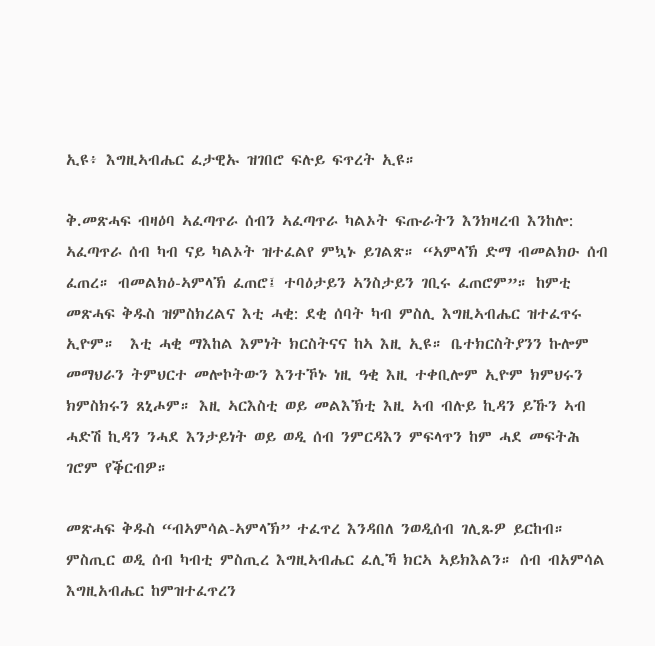ኢዩ፥ እግዚኣብሔር ፈታዊኡ ዝገበሮ ፍሉይ ፍጥረት ኢዩ።

ቅ.መጽሓፍ ብዛዕባ ኣፈጣጥራ ሰብን ኣፈጣጥራ ካልኦት ፍጡራትን እንክዛረብ እንከሎ: ኣፈጣጥራ ሰብ ካብ ናይ ካልኦት ዝተፈልየ ምኳኑ ይገልጽ። “ኣምላኽ ድማ ብመልክዑ ሰብ ፈጠረ። ብመልክዕ-ኣምላኽ ፈጠሮ፤ ተባዕታይን ኣንስታይን ገቢሩ ፈጠሮም”። ከምቲ መጽሓፍ ቅዱስ ዝምስክረልና እቲ ሓቂ: ደቂ ሰባት ካብ ምስሊ እግዚኣብሔር ዝተፈጥሩ ኢዮም።  እቲ ሓቂ ማእከል እምነት ክርስትናና ከኣ እዚ ኢዩ። ቤተክርስትያንን ኩሎም መማህራን ትምህርተ መሎኮትውን እንተኾኑ ነዚ ዓቂ እዚ ተቀቢሎም ኢዮም ክምህሩን ክምስክሩን ጸኒሖም። እዚ ኣርእስቲ ወይ መልእኽቲ እዚ ኣብ ብሉይ ኪዳን ይኹን ኣብ ሓድሽ ኪዳን ንሓደ እንታይነት ወይ ወዲ ሰብ ንምርዳእን ምፍላጥን ከም ሓደ መፍትሕ ገሮም የቕርብዎ።

መጽሓፍ ቅዱስ “ብኣምሳል-ኣምላኽ” ተፈጥረ እንዳበለ ንወዲሰብ ገሊጹዎ ይርከብ። ምስጢር ወዲ ሰብ ካብቲ ምስጢረ እግዚኣብሔር ፈሊኻ ክርኣ ኣይክእልን። ሰብ ብአምሳል እግዚአብሔር ከምዝተፈጥረን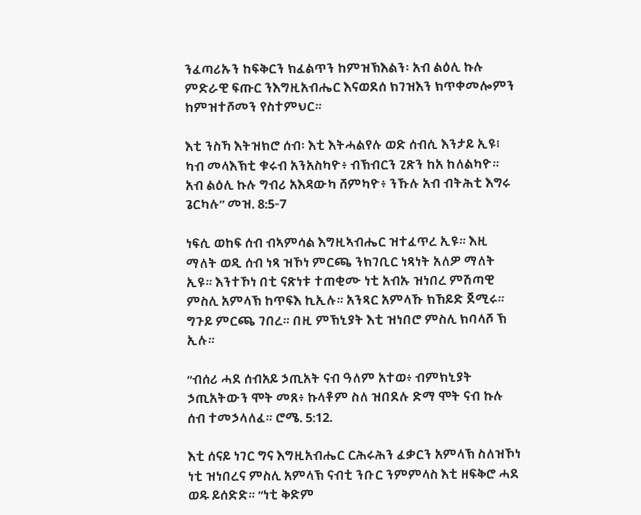ንፈጣሪኡን ከፍቅርን ክፈልጥን ከምዝኽእልን፡ አብ ልዕሊ ኩሉ ምድራዊ ፍጡር ንእግዚአብሔር እናወደሰ ክገዝእን ክጥቀመሎምን ከምዝተሾመን የስተምህር።

እቲ ንስኻ እትዝክሮ ሰብ፡ እቲ እትሓልየሉ ወድ ሰብሲ እንታይ ኢዩ፧ ካብ መላእኽቲ ቁሩብ አንአስካዮ፥ ብኽብርን ጊጽን ከአ ከለልካዮ። አብ ልዕሊ ኩሉ ግብሪ አእዳውካ ሸምካዮ፥ ንኹሉ አብ ብትሕቲ እግሩ ጌርካሉ” መዝ. 8:5-7

ነፍሲ ወከፍ ሰብ ብኣምሳል እግዚኣብሔር ዝተፈጥረ ኢዩ። እዚ ማለት ወዲ ሰብ ነጻ ዝኾነ ምርጫ ንክገቢር ነጻነት አለዎ ማለት ኢዩ። እንተኾነ በቲ ናጽነቱ ተጠቂሙ ነቲ አብኡ ዝነበረ ምሽጣዊ ምስሊ አምላኽ ከጥፍእ ኪኢሉ። አንጻር አምላኹ ክኸይድ ጀሚሩ። ግጉይ ምርጫ ገበረ። በዚ ምኽኒያት እቲ ዝነበሮ ምስሊ ክባላሾ ኽ ኢሉ።

“ብሰሪ ሓደ ሰብአይ ኃጢአት ናብ ዓለም አተወ፥ ብምክኒያት ኃጢአትውን ሞት መጸ፥ ኩላቶም ስለ ዝበደሉ ድማ ሞት ናብ ኩሉ ሰብ ተመኃላለፈ። ሮሜ. 5:12.

እቲ ሰናይ ነገር ግና እግዚአብሔር ርሕሩሕን ፈቃርን አምላኽ ስለዝኾነ ነቲ ዝነበረና ምስሊ አምላኽ ናብቲ ንቡር ንምምላስ እቲ ዘፍቅሮ ሓደ ወዱ ይሰድድ። “ነቲ ቅድም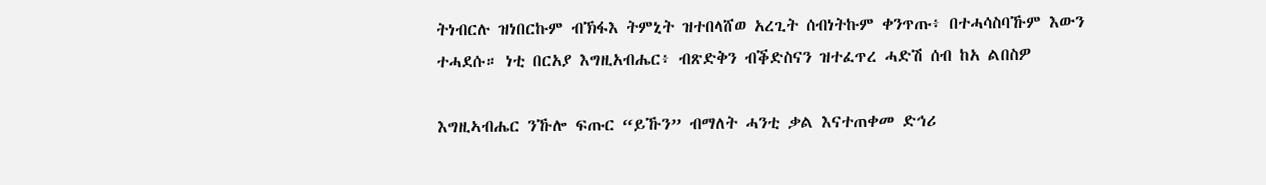ትነብርሉ ዝነበርኩም ብኽፋእ ትምኒት ዝተበላሸወ አረጊት ሰብነትኩም ቀንጥጡ፥ በተሓሳስባኹም እውን ተሓደሱ። ነቲ በርአያ እግዚአብሔር፥ ብጽድቅን ብቕድስናን ዝተፈጥረ ሓድሽ ሰብ ከአ ልበስዎ

እግዚኣብሔር ንኹሎ ፍጡር “ይኹን” ብማለት ሓንቲ ቃል እናተጠቀመ ድኅሪ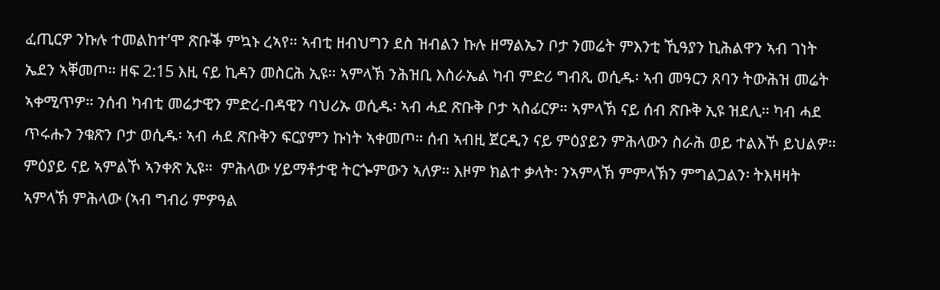ፈጢርዎ ንኩሉ ተመልከተ’ሞ ጽቡቕ ምኳኑ ረኣየ። ኣብቲ ዘብህግን ደስ ዝብልን ኩሉ ዘማልኤን ቦታ ንመሬት ምእንቲ ኺዓያን ኪሕልዋን ኣብ ገነት ኤደን ኣቐመጦ። ዘፍ 2:15 እዚ ናይ ኪዳን መስርሕ ኢዩ። ኣምላኽ ንሕዝቢ እስራኤል ካብ ምድሪ ግብጺ ወሲዱ፡ ኣብ መዓርን ጸባን ትውሕዝ መሬት ኣቀሚጥዎ። ንሰብ ካብቲ መሬታዊን ምድረ-በዳዊን ባህሪኡ ወሲዱ፡ ኣብ ሓደ ጽቡቅ ቦታ ኣስፊርዎ። ኣምላኽ ናይ ሰብ ጽቡቅ ኢዩ ዝደሊ። ካብ ሓደ ጥሩሑን ንቁጽን ቦታ ወሲዱ፡ ኣብ ሓደ ጽቡቅን ፍርያምን ኩነት ኣቀመጦ። ሰብ ኣብዚ ጀርዲን ናይ ምዕያይን ምሕላውን ስራሕ ወይ ተልእኾ ይህልዎ። ምዕያይ ናይ ኣምልኾ ኣንቀጽ ኢዩ።  ምሕላው ሃይማቶታዊ ትርጐምውን ኣለዎ። እዞም ክልተ ቃላት፡ ንኣምላኽ ምምላኽን ምግልጋልን፡ ትእዛዛት ኣምላኽ ምሕላው (ኣብ ግብሪ ምዎዓል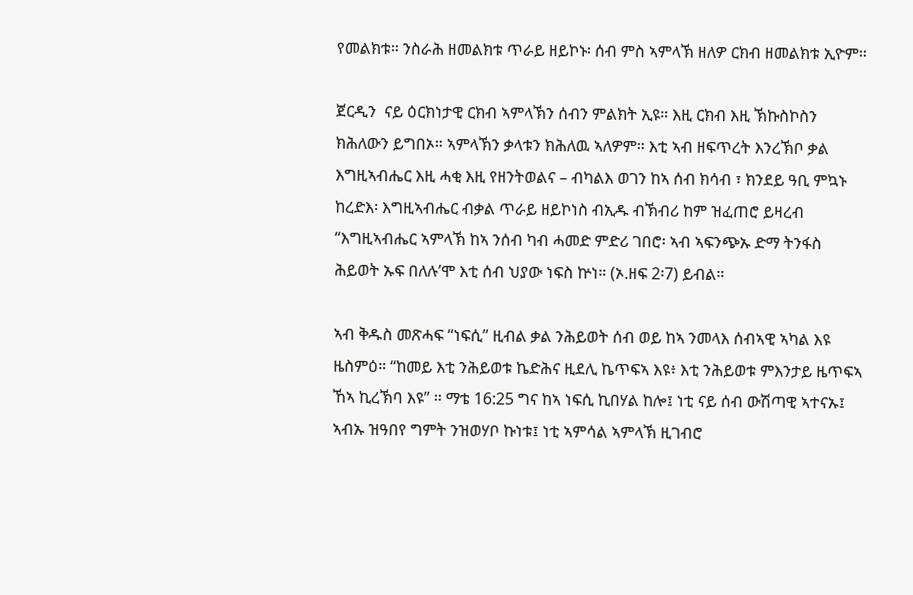የመልክቱ። ንስራሕ ዘመልክቱ ጥራይ ዘይኮኑ፡ ሰብ ምስ ኣምላኽ ዘለዎ ርክብ ዘመልክቱ ኢዮም።

ጀርዲን  ናይ ዕርክነታዊ ርክብ ኣምላኽን ሰብን ምልክት ኢዩ። እዚ ርክብ እዚ ኽኩስኮስን ክሕለውን ይግበኦ። ኣምላኽን ቃላቱን ክሕለዉ ኣለዎም። እቲ ኣብ ዘፍጥረት እንረኽቦ ቃል እግዚኣብሔር እዚ ሓቂ እዚ የዘንትወልና – ብካልእ ወገን ከኣ ሰብ ክሳብ ፣ ክንደይ ዓቢ ምኳኑ ከረድእ፡ እግዚኣብሔር ብቃል ጥራይ ዘይኮነስ ብኢዱ ብኽብሪ ከም ዝፈጠሮ ይዛረብ “እግዚኣብሔር ኣምላኽ ከኣ ንሰብ ካብ ሓመድ ምድሪ ገበሮ፡ ኣብ ኣፍንጭኡ ድማ ትንፋስ ሕይወት ኡፍ በለሉ’ሞ እቲ ሰብ ህያው ነፍስ ኵነ። (ኦ.ዘፍ 2፡7) ይብል።

ኣብ ቅዱስ መጽሓፍ “ነፍሲ” ዚብል ቃል ንሕይወት ሰብ ወይ ከኣ ንመላእ ሰብኣዊ ኣካል እዩ ዜስምዕ። “ከመይ እቲ ንሕይወቱ ኬድሕና ዚደሊ ኬጥፍኣ እዩ፥ እቲ ንሕይወቱ ምእንታይ ዜጥፍኣ ኸኣ ኪረኽባ እዩ” ። ማቴ 16:25 ግና ከኣ ነፍሲ ኪበሃል ከሎ፤ ነቲ ናይ ሰብ ውሽጣዊ ኣተናኡ፤ ኣብኡ ዝዓበየ ግምት ንዝወሃቦ ኩነቱ፤ ነቲ ኣምሳል ኣምላኽ ዚገብሮ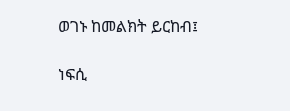ወገኑ ከመልክት ይርከብ፤

ነፍሲ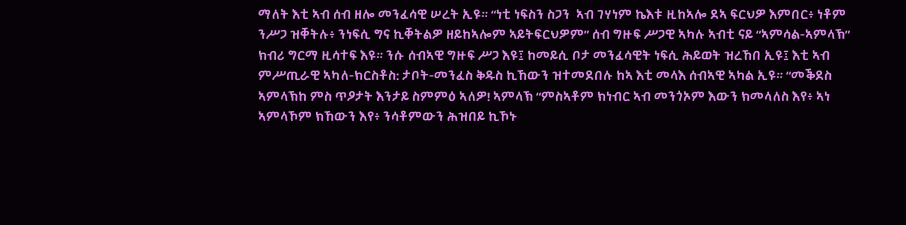ማለት እቲ ኣብ ሰብ ዘሎ መንፈሳዊ ሠረት ኢዩ። “ነቲ ነፍስን ስጋን  ኣብ ገሃነም ኬእቱ ዚከኣሎ ደኣ ፍርህዎ እምበር፥ ነቶም ንሥጋ ዝቐትሉ፥ ንነፍሲ ግና ኪቐትልዎ ዘይከኣሎም ኣይትፍርህዎም” ሰብ ግዙፍ ሥጋዊ ኣካሉ ኣብቲ ናይ “ኣምሳል-ኣምላኽ” ክብሪ ግርማ ዚሳተፍ እዩ። ንሱ ሰብኣዊ ግዙፍ ሥጋ እዩ፤ ከመይሲ ቦታ መንፈሳዊት ነፍሲ ሕይወት ዝረኸበ ኢዩ፤ እቲ ኣብ ምሥጢራዊ ኣካለ-ክርስቶስ: ታቦት-መንፈስ ቅዱስ ኪኸውን ዝተመደበሉ ከኣ እቲ መላእ ሰብኣዊ ኣካል ኢዩ። “መቕደስ ኣምላኽከ ምስ ጥዖታት እንታይ ስምምዕ ኣለዎ! ኣምላኽ “ምስኣቶም ክነብር ኣብ መንጎኦም እውን ክመላለስ እየ፥ ኣነ ኣምላኾም ክኸውን እየ፥ ንሳቶምውን ሕዝበይ ኪኾኑ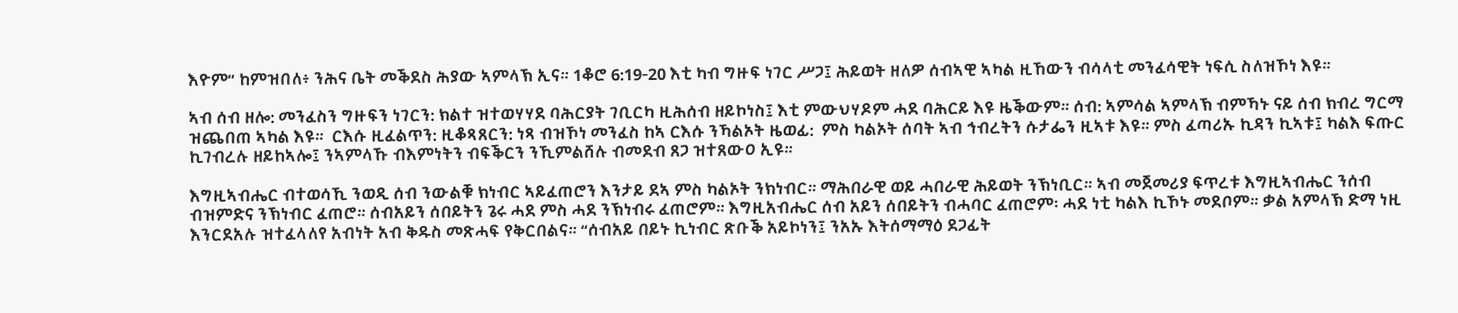እዮም” ከምዝበለ፥ ንሕና ቤት መቕደስ ሕያው ኣምላኽ ኢና። 1ቆሮ 6:19-20 እቲ ካብ ግዙፍ ነገር ሥጋ፤ ሕይወት ዘለዎ ሰብኣዊ ኣካል ዚኸውን ብሳላቲ መንፈሳዊት ነፍሲ ስለዝኾነ እዩ።

ኣብ ሰብ ዘሎ: መንፈስን ግዙፍን ነገርን: ክልተ ዝተወሃሃደ ባሕርያት ገቢርካ ዚሕሰብ ዘይኮነስ፤ እቲ ምውህሃዶም ሓደ ባሕርይ እዩ ዜቕውም። ሰብ: ኣምሳል ኣምላኽ ብምኻኑ ናይ ሰብ ክብረ ግርማ ዝጨበጠ ኣካል እዩ።  ርእሱ ዚፈልጥን: ዚቆጻጸርን: ነጻ ብዝኾነ መንፈስ ከኣ ርእሱ ንኻልኦት ዜወፊ:  ምስ ካልኦት ሰባት ኣብ ኅብረትን ሱታፌን ዚኣቱ እዩ። ምስ ፈጣሪኡ ኪዳን ኪኣቱ፤ ካልእ ፍጡር ኪገብረሉ ዘይከኣሎ፤ ንኣምላኹ ብእምነትን ብፍቕርን ንኺምልሸሉ ብመደብ ጸጋ ዝተጸውዐ ኢዩ።

እግዚኣብሔር ብተወሳኺ ንወዲ ሰብ ንውልቑ ክነብር ኣይፈጠሮን እንታይ ደኣ ምስ ካልኦት ንክነብር። ማሕበራዊ ወይ ሓበራዊ ሕይወት ንኽነቢር። ኣብ መጀመሪያ ፍጥረቱ እግዚኣብሔር ንሰብ ብዝምድና ንኽነብር ፈጠሮ። ሰብአይን ሰበይትን ጌሩ ሓደ ምስ ሓደ ንኽነብሩ ፈጠሮም። እግዚአብሔር ሰብ አይን ሰበይትን ብሓባር ፈጠሮም፡ ሓደ ነቲ ካልእ ኪኾኑ መደቦም። ቃል አምላኽ ድማ ነዚ እንርደአሉ ዝተፈላለየ አብነት አብ ቅዱስ መጽሓፍ የቅርበልና። “ሰብአይ በይኑ ኪነብር ጽቡቕ አይኮነን፤ ንአኡ እትሰማማዕ ደጋፊት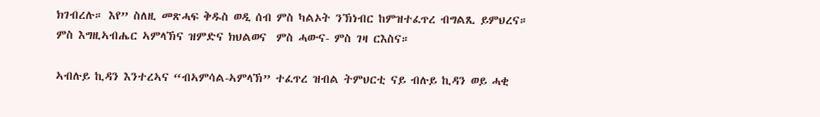ክገብረሉ። እየ” ስለዚ መጽሓፍ ቅዱስ ወዲ ሰብ ምስ ካልኦት ንኽነብር ከምዝተፈጥረ ብግልጺ ይምህረና። ምስ እግዚኣብሔር ኣምላኽና ዝምድና ክህልወና  ምስ ሓውና- ምስ ገዛ ርእስና።

ኣብሉይ ኪዳን እንተረኣና “ብኣምሳል-ኣምላኽ” ተፈጥረ ዝብል ትምህርቲ ናይ ብሉይ ኪዳን ወይ ሓቂ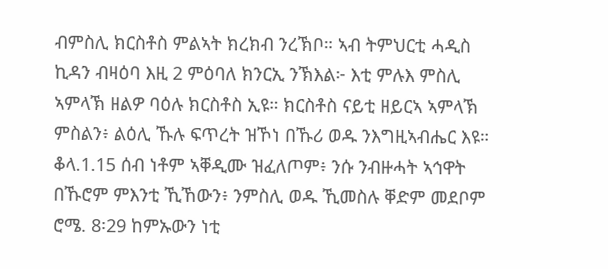ብምስሊ ክርስቶስ ምልኣት ክረክብ ንረኽቦ። ኣብ ትምህርቲ ሓዲስ ኪዳን ብዛዕባ እዚ 2 ምዕባለ ክንርኢ ንኽእል፦ እቲ ምሉእ ምስሊ ኣምላኽ ዘልዎ ባዕሉ ክርስቶስ ኢዩ። ክርስቶስ ናይቲ ዘይርኣ ኣምላኽ ምስልን፥ ልዕሊ ኹሉ ፍጥረት ዝኾነ በኹሪ ወዱ ንእግዚኣብሔር እዩ። ቆላ.1.15 ሰብ ነቶም ኣቐዲሙ ዝፈለጦም፥ ንሱ ንብዙሓት ኣኅዋት በኹሮም ምእንቲ ኺኸውን፥ ንምስሊ ወዱ ኺመስሉ ቐድም መደቦም ሮሜ. 8፡29 ከምኡውን ነቲ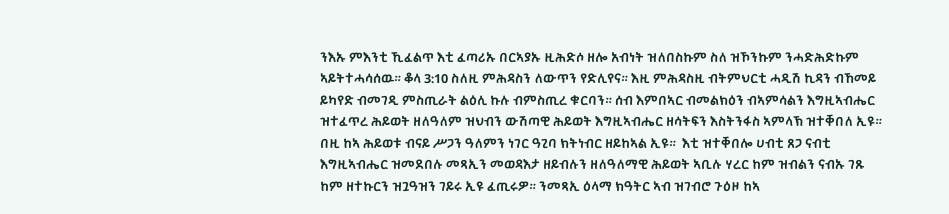ንእኡ ምእንቲ ኺፈልጥ እቲ ፈጣሪኡ በርኣያኡ ዚሕድሶ ዘሎ አብነት ዝለበስኩም ስለ ዝኾንኩም ንሓድሕድኩም ኣይትተሓሳሰዉ። ቆላ 3:10 ስለዚ ምሕዳስን ለውጥን የድሊየና። እዚ ምሕዳስዚ ብትምህርቲ ሓዲሽ ኪዳን ብኸመይ ይካየድ ብመገዲ ምስጢራት ልዕሊ ኩሉ ብምስጢረ ቁርባን። ሰብ እምበኣር ብመልክዕን ብኣምሳልን እግዚኣብሔር ዝተፈጥረ ሕይወት ዘለዓለም ዝህብን ውሽጣዊ ሕይወት እግዚኣብሔር ዘሳትፍን እስትንፋስ ኣምላኽ ዝተቐበለ ኢዩ። በዚ ከኣ ሕይወቱ ብናይ ሥጋን ዓለምን ነገር ዓጊባ ክትነብር ዘይከኣል ኢዩ።  እቲ ዝተቐበሎ ሀብቲ ጸጋ ናብቲ እግዚኣብሔር ዝመደበሉ መጻኢን መወዳእታ ዘይብሉን ዘለዓለማዊ ሕይወት ኣቢሉ ሃረር ከም ዝብልን ናብኡ ገጹ ከም ዘተኩርን ዝጓዓዝን ገይሩ ኢዩ ፈጢሩዎ። ንመጻኢ ዕላማ ክዓትር ኣብ ዝገብሮ ጉዕዞ ከኣ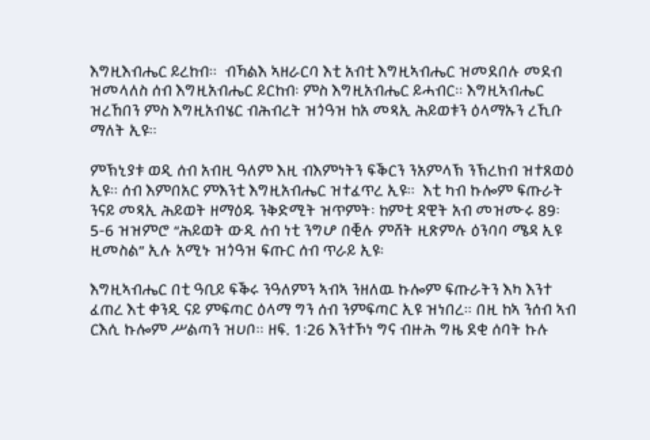እግዚእብሔር ይረከብ።  ብኻልእ ኣዘራርባ እቲ አብቲ እግዚኣብሔር ዝመደበሉ መደብ ዝመላለስ ሰብ እግዚአብሔር ይርከብ፡ ምስ እግዚአብሔር ይሓብር። እግዚኣብሔር ዝረኸበን ምስ እግዚአብሄር ብሕብረት ዝጎዓዝ ከአ መጻኢ ሕይወቱን ዕላማኡን ረኺቡ ማለት ኢዩ።

ምኽኒያቱ ወዲ ሰብ አብዚ ዓለም እዚ ብእምነትን ፍቕርን ንአምላኽ ንኽረክብ ዝተጸወዕ ኢዩ። ሰብ እምበአር ምእንቲ እግዚአብሔር ዝተፈጥረ ኢዩ።  እቲ ካብ ኩሎም ፍጡራት ንናይ መጻኢ ሕይወት ዘማዕዱ ንቅድሚት ዝጥምት፡ ከምቲ ዳዊት አብ መዝሙሩ 89፡5-6 ዝዝምሮ “ሕይወት ውዲ ሰብ ነቲ ንግሆ በቒሉ ምሸት ዚጽምሉ ዕንባባ ሜዳ ኢዩ ዚመስል” ኢሉ አሚኑ ዝጎዓዝ ፍጡር ሰብ ጥራይ ኢዩ፡

እግዚኣብሔር በቲ ዓቢይ ፍቕሩ ንዓለምን ኣብኣ ንዘለዉ ኩሎም ፍጡራትን እካ እንተ ፈጠረ እቲ ቀንዲ ናይ ምፍጣር ዕላማ ግን ሰብ ንምፍጣር ኢዩ ዝነበረ። በዚ ከኣ ንሰብ ኣብ ርእሲ ኩሎም ሥልጣን ዝሀቦ። ዘፍ. 1፡26 እንተኾነ ግና ብዙሕ ግዜ ደቂ ሰባት ኩሉ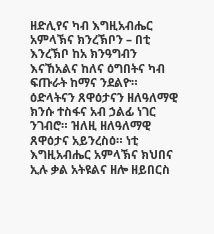ዘድሊየና ካብ እግዚአብሔር አምላኽና ክንረኽቦን – በቲ እንረኽቦ ከአ ክንዓግብን እናኸአልና ከለና ዕግበትና ካብ ፍጡራት ከማና ንደልዮ።  ዕድላትናን ጸዋዕታናን ዘለዓለማዊ ክንሱ ተስፋና አብ ኃልፊ ነገር ንገብሮ። ዝለዚ ዘለዓለማዊ ጸዋዕታና አይንረስዕ። ነቲ እግዚአብሔር አምላኽና ክህበና ኢሉ ቃል አትዩልና ዘሎ ዘይበርስ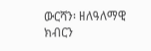ውርሻን፡ ዘለዓለማዊ ክብርን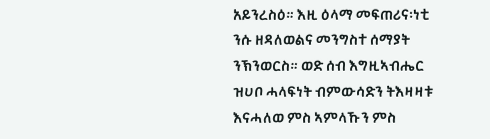አይንረስዕ። እዚ ዕላማ መፍጠሪና፡ነቲ ንሱ ዘዳለወልና መንግስተ ሰማያት ንኽንወርስ። ወድ ሰብ እግዚኣብሔር ዝሀቦ ሓላፍነት ብምውሳድን ትእዛዛቱ እናሓለወ ምስ ኣምላኹን ምስ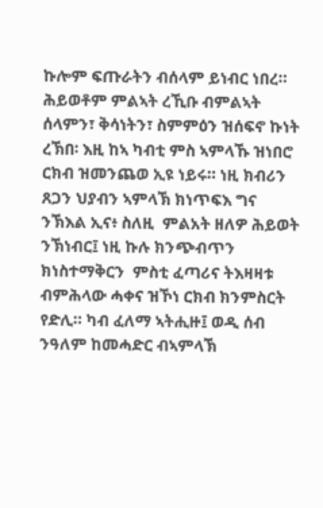ኩሎም ፍጡራትን ብሰላም ይነብር ነበረ። ሕይወቶም ምልኣት ረኺቡ ብምልኣት ሰላምን፣ ቅሳነትን፣ ስምምዕን ዝሰፍኖ ኩነት ረኽበ፡ እዚ ከኣ ካብቲ ምስ ኣምላኹ ዝነበሮ ርክብ ዝመንጨወ ኢዩ ነይሩ። ነዚ ክብሪን ጸጋን ህያብን ኣምላኽ ክነጥፍእ ግና ንኽእል ኢና፥ ስለዚ  ምልአት ዘለዎ ሕይወት ንኽነብር፤ ነዚ ኩሉ ክንጭብጥን ክነስተማቅርን  ምስቲ ፈጣሪና ትእዛዛቱ ብምሕላው ሓቀና ዝኾነ ርክብ ክንምስርት የድሊ። ካብ ፈለማ ኣትሒዙ፤ ወዲ ሰብ ንዓለም ከመሓድር ብኣምላኽ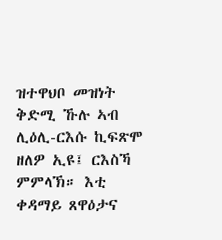ዝተዋህቦ መዝነት ቅድሚ ኹሉ ኣብ ሊዕሊ-ርእሱ ኪፍጽሞ ዘለዎ ኢዩ፤ ርእስኻ ምምላኽ። እቲ ቀዳማይ ጸዋዕታና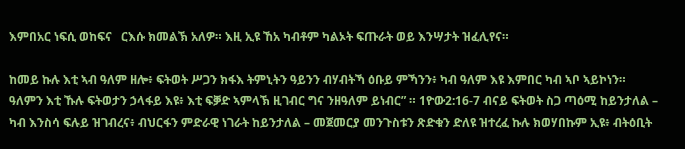እምበአር ነፍሲ ወከፍና   ርእሱ ክመልኽ አለዎ። እዚ ኢዩ ኸአ ካብቶም ካልኦት ፍጡራት ወይ እንሣታት ዝፈሊየና።

ከመይ ኩሉ እቲ ኣብ ዓለም ዘሎ፥ ፍትወት ሥጋን ክፋእ ትምኒትን ዓይንን ብሃብትኻ ዕቡይ ምኻንን፥ ካብ ዓለም እዩ እምበር ካብ ኣቦ ኣይኮነን። ዓለምን እቲ ኹሉ ፍትወታን ኃላፋይ እዩ፥ እቲ ፍቓድ ኣምላኽ ዚገብር ግና ንዘዓለም ይነብር” ። 1ዮው2:16-7 ብናይ ፍትወት ስጋ ጣዕሚ ከይንታለል –  ካብ እንስሳ ፍሉይ ዝገብረና፥ ብህርፋን ምድራዊ ነገራት ከይንታለል – መጀመርያ መንጉስቱን ጽድቁን ድለዩ ዝተረፈ ኩሉ ክወሃበኩም ኢዩ፥ ብትዕቢት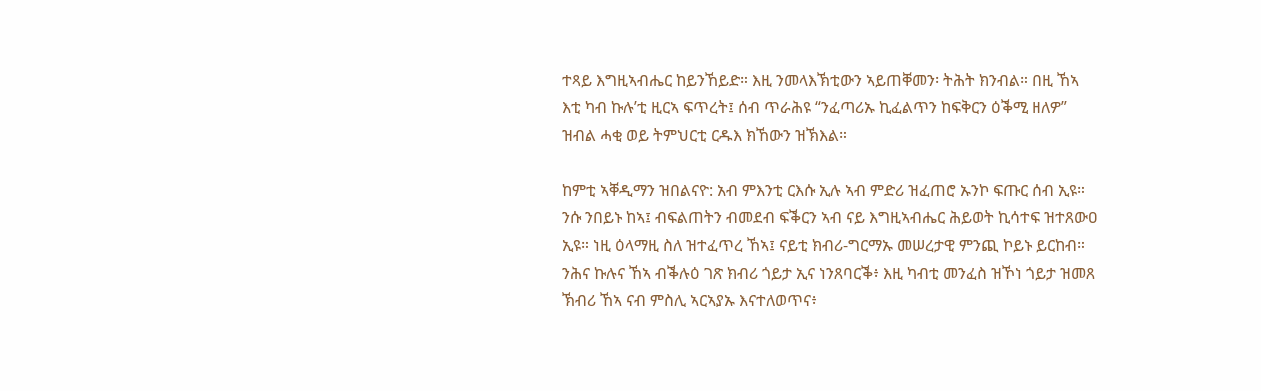ተጻይ እግዚኣብሔር ከይንኸይድ። እዚ ንመላእኽቲውን ኣይጠቐመን፡ ትሕት ክንብል። በዚ ኸኣ እቲ ካብ ኩሉ’ቲ ዚርኣ ፍጥረት፤ ሰብ ጥራሕዩ “ንፈጣሪኡ ኪፈልጥን ከፍቅርን ዕቕሚ ዘለዎ” ዝብል ሓቂ ወይ ትምህርቲ ርዱእ ክኸውን ዝኽእል።

ከምቲ ኣቐዲማን ዝበልናዮ: አብ ምእንቲ ርእሱ ኢሉ ኣብ ምድሪ ዝፈጠሮ ኡንኮ ፍጡር ሰብ ኢዩ። ንሱ ንበይኑ ከኣ፤ ብፍልጠትን ብመደብ ፍቕርን ኣብ ናይ እግዚኣብሔር ሕይወት ኪሳተፍ ዝተጸውዐ ኢዩ። ነዚ ዕላማዚ ስለ ዝተፈጥረ ኸኣ፤ ናይቲ ክብሪ-ግርማኡ መሠረታዊ ምንጪ ኮይኑ ይርከብ። ንሕና ኩሉና ኸኣ ብቕሉዕ ገጽ ክብሪ ጎይታ ኢና ነንጸባርቕ፥ እዚ ካብቲ መንፈስ ዝኾነ ጎይታ ዝመጸ ኽብሪ ኸኣ ናብ ምስሊ ኣርኣያኡ እናተለወጥና፥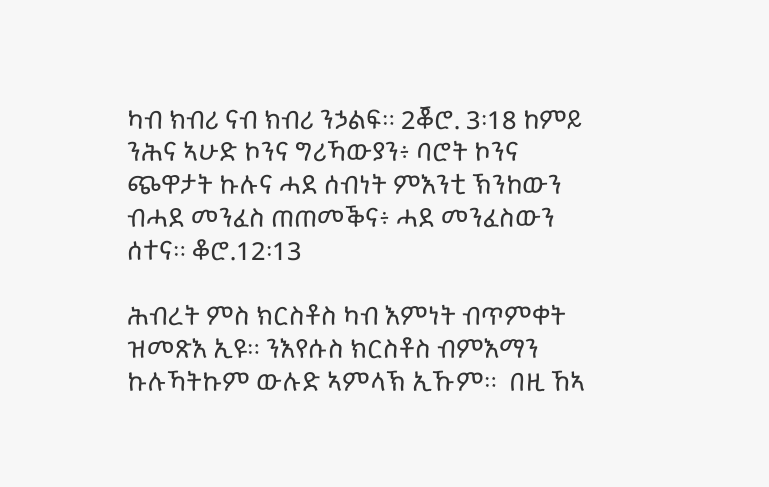ካብ ክብሪ ናብ ክብሪ ንኃልፍ። 2ቖሮ. 3፡18 ከምይ ንሕና ኣሁድ ኮንና ግሪኻውያን፥ ባሮት ኮንና ጭዋታት ኩሉና ሓደ ሰብነት ምእንቲ ኽንከውን ብሓደ መንፈስ ጠጠመቕና፥ ሓደ መንፈስውን ሰተና። ቆሮ.12፡13

ሕብረት ምስ ክርስቶስ ካብ እምነት ብጥምቀት ዝመጽእ ኢዩ። ንእየሱስ ክርስቶስ ብምእማን ኩሉኻትኩም ውሉድ ኣምላኽ ኢኹም።  በዚ ኸኣ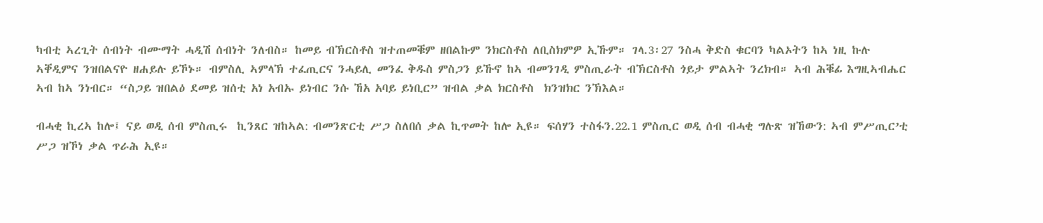ካብቲ ኣረጊት ሰብነት ብሙማት ሓዲሽ ሰብነት ንለብስ። ከመይ ብኽርስቶስ ዝተጠመቑም ዘበልኩም ንክርስቶስ ለቢስክምዎ ኢኹም። ገላ.3፡27 ንስሓ ቅድስ ቁርባን ካልኦትን ከኣ ነዚ ኩሉ ኣቐዲምና ንዝበልናዮ ዘሐይሉ ይኾኑ። ብምስሊ ኣምላኽ ተፈጢርና ንሓይሊ መንፈ ቅዱስ ምስጋን ይኹኖ ከኣ ብመንገዲ ምስጢራት ብኽርስቶስ ጎይታ ምልኣት ንረክብ። ኣብ ሕቑፊ እግዚኣብሔር ኣብ ከኣ ንነብር። “ስጋይ ዝበልዕ ደመይ ዝሰቲ አነ አብኡ ይነብር ንሱ ኸአ አባይ ይነቢር” ዝብል ቃል ክርስቶስ  ክንዝክር ንኽእል።

ብሓቂ ኪረኣ ከሎ፤ ናይ ወዲ ሰብ ምስጢሩ  ኪንጸር ዝከኣል: ብመንጽርቲ ሥጋ ስለበሰ ቃል ኪጥመት ከሎ ኢዩ። ፍሰሃን ተስፋን.22.1 ምስጢር ወዲ ሰብ ብሓቂ ግሉጽ ዝኸውን: ኣብ ምሥጢር’ቲ ሥጋ ዝኾነ ቃል ጥራሕ ኢዩ።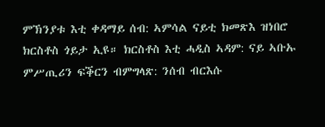ምኽንያቱ እቲ ቀዳማይ ሰብ: ኣምሳል ናይቲ ክመጽእ ዝነበሮ ክርስቶስ ጎይታ ኢዩ። ክርስቶስ እቲ ሓዲስ ኣዳም: ናይ ኣቡኡ ምሥጢሪን ፍቕርን ብምግላጽ: ንሰብ ብርእሱ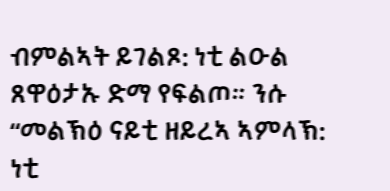ብምልኣት ይገልጾ: ነቲ ልዑል ጸዋዕታኡ ድማ የፍልጦ። ንሱ “መልኽዕ ናይቲ ዘይረኣ ኣምላኽ: ነቲ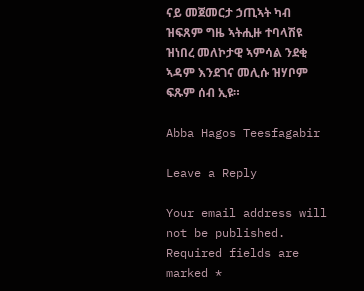ናይ መጀመርታ ኃጢኣት ካብ ዝፍጸም ግዜ ኣትሒዙ ተባላሽዩ ዝነበረ መለኮታዊ ኣምሳል ንደቂ ኣዳም እንደገና መሊሱ ዝሃቦም ፍጹም ሰብ ኢዩ።

Abba Hagos Teesfagabir

Leave a Reply

Your email address will not be published. Required fields are marked *